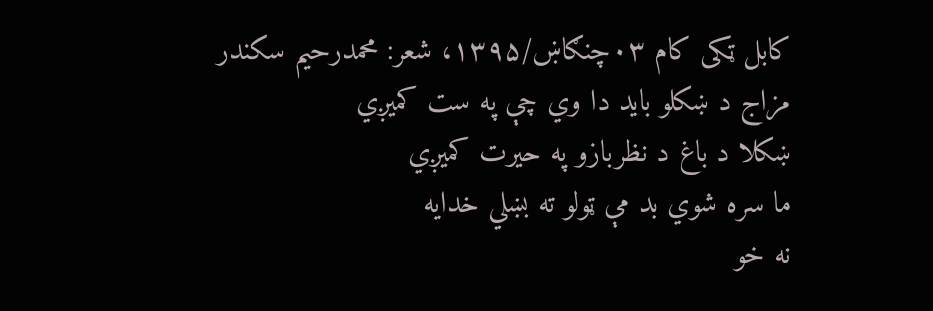کابل ټکی کام ۰۳چنګاښ/۱۳۹۵، شعر: محمدرحیم سکندر
مزاج د ښکلو باید دا وي چې په ست کمیږي
ښکلا د باغ د نظربازو په حیرت کمیږي
ما سره شوي بد مې ټولو ته بښلي خدایه
نه خو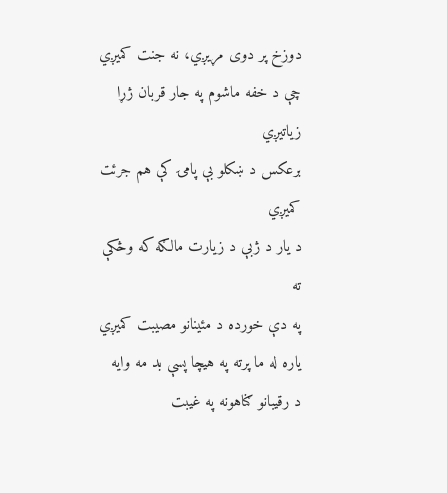دوزخ پر دوی مړیږي، نه جنت کمیږي
چې د خفه ماشوم په جار قربان ژړا زیاتیږي
برعکس د ښکلو بې پامۍ کې هم جرئت کمیږي
د یار د ژبې د زیارت مالګه که وڅکې ته
په دې خورده د مئینانو مصیبت کمیږي
یاره له ما پرته په هیچا پسې بد مه وایه
د رقیبانو ګناهونه په غیبت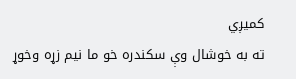کمیږي
ته به خوشال وې سکندره خو ما نیم زړه وخوړ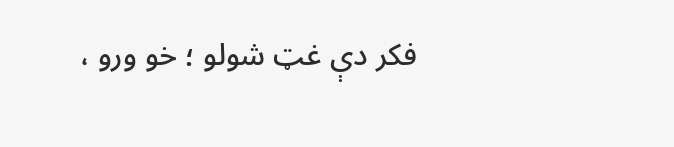فکر دې غټ شولو ؛ خو ورو ،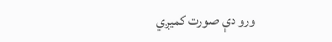ورو دې صورت کمیږي